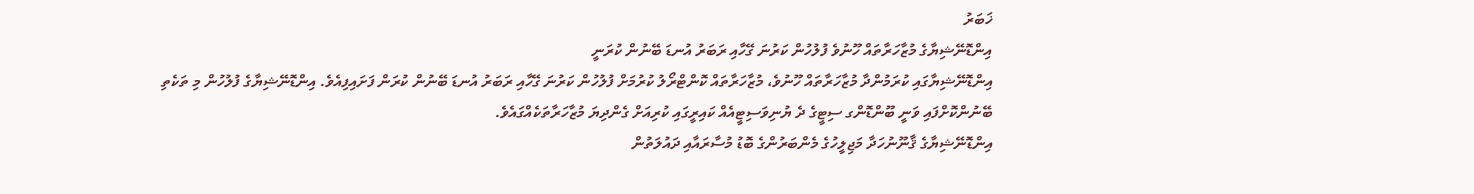ޚަބަރު
އިންޑޮނޭޝިޔާގެ މުޒާހަރާތައް ހޫނުވެ ފުލުހުން ކަރުނަ ގޭހާއި ރަބަރު އުނޑަ ބޭނުން ކުރަނީ
އިންޑޮނޭޝިޔާގައި ކުރަމުންދާ މުޒާހަރާތައް ހޫނުވެ، މުޒާހަރާތައް ކޮންޓްރޯލު ކުރުމަށް ފުލުހުން ކަރުނަ ގޭހާއި ރަބަރު އުނޑަ ބޭނުން ކުރަން ފަށައިފިއެވެ. އިންޑޮނޭޝިޔާގެ ފުލުހުން މި ތަކެތި ބޭނުންކޮށްފައި ވަނީ ބޫންޑޮންގ ސިޓީގެ ދެ ޔުނިވަސިޓީއެއް ކައިރީގައި ކުރިއަށް ގެންދިޔަ މުޒާހަރާތަކެއްގައެވެ.
އިންޑޮނޭޝިޔާގެ ޤާނޫނުހަދާ މަޖިލީހުގެ މެންބަރުންގެ ބޮޑު މުސާރައާއި ދައުލަތުން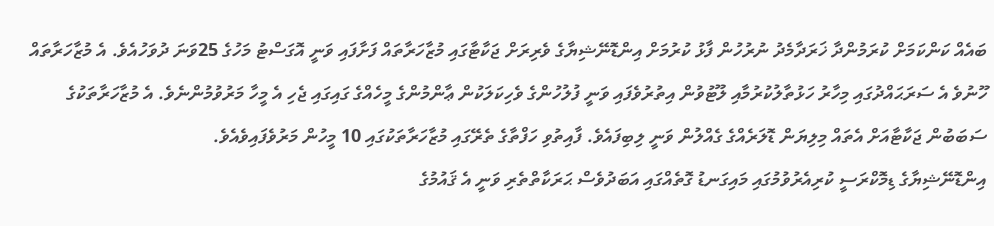ބައެއް ކަންކަމަށް ކުރަމުންދާ ޚަރަދާމެދު ނުރުހުން ފާޅު ކުރުމަށް އިންޑޮނޭޝިޔާގެ ވެރިރަށް ޖަކާޓާގައި މުޒާހަރާތައް ފަށާފައި ވަނީ އޮގަސްޓު މަހުގެ 25ވަނަ ދުވަހުއެވެ. އެ މުޒާހަރާތައް ހޫނުވެ އެ ސަރަޙައްދުގައި މިހާރު ހަޅުތާލުކުރުމާއި ލޫޓުވުން އިތުރުވެފައި ވަނީ ފުލުހުންގެ ވެހިކަލަކުން ޢާންމުންގެ މީހެއްގެ ގައިގައި ޖެހި އެ މީހާ މަރުވުމުންނެވެ. އެ މުޒާހަރާތަކުގެ ސަބަބުން ޖަކާޓާއަށް އެތައް މިލިޔަން ޑޮލަރެއްގެ ގެއްލުން ވަނީ ލިބިފައެވެ. ފާއިތުވި ހަފްތާގެ ތެރޭގައި މުޒާހަރާތަކުގައި 10 މީހުން މަރުވެފައިވެއެވެ.
އިންޑޮނޭޝިޔާގެ ޑިމޮކްރަސީ ކުރިއެރުވުމުގައި މައިގަނޑު ގޮތެއްގައި އަބަދުވެސް ޙަރަކާތްތެރި ވަނީ އެ ޤައުމުގެ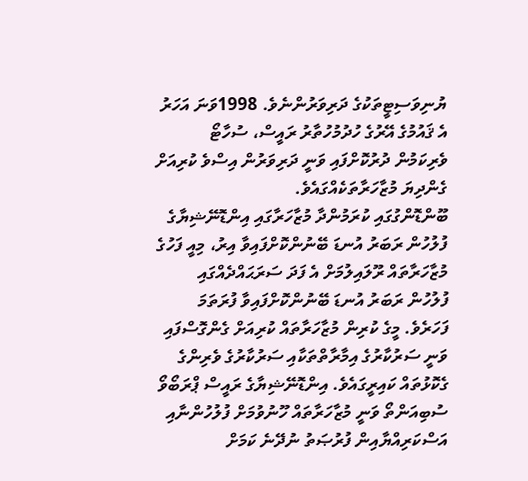ޔުނިވަސިޓީތަކުގެ ދަރިވަރުންނެވެ. 1998ވަނަ އަހަރު އެ ޤައުމުގެ އޭރުގެ ހުދުމުހުތާރު ރައީސް، ސުހާޓޯ ވެރިކަމުން ދުރުކޮށްފައި ވަނީ ދަރިވަރުން އިސްވެ ކުރިއަށް ގެންދިޔަ މުޒާހަރާތަކެއްގައެވެ.
ބޫންޑޮންގުގައި ކުރަމުންދާ މުޒާހަރާގައި އިންޑޮނޭޝިޔާގެ ފުލުހުން ރަބަރު އުނޑަ ބޭނުންކޮށްފައިވާ އިރު، މިއީ ފަހުގެ މުޒާހަރާތައް ރޫލައިލުމަށް އެ ފަދަ ސަރަޙައްދެއްގައި ފުލުހުން ރަބަރު އުނޑަ ބޭނުންކޮށްފައިވާ ފުރަތަމަ ފަހަރެވެ. މީގެ ކުރިން މުޒާހަރާތައް ކުރިއަށް ގެންގޮސްފައި ވަނީ ސަރުކާރުގެ އިމާރާތްތަކާއި ސަރުކާރުގެ ވެރިންގެ ގެކޮޅުތައް ކައިރީގައެވެ. އިންޑޮނޭޝިޔާގެ ރައީސް ޕްރަބޯވޯ ސުބިއަންތޯ ވަނީ މުޒާހަރާތައް ހޫނުވުމަށް ފުލުހުންނާއި އަސްކަރިއްޔާއިން ފުރުޞަތު ނުދޭނެ ކަމަށް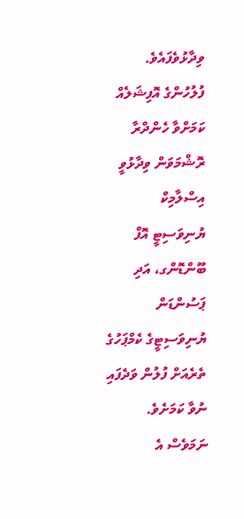ވިދާޅުވެފައެވެ.
ފުލުހުންގެ އޮފިޝަލެއް ކަމަށްވާ ހެންދްރާ ރޮޝްމަވަން ވިދާޅުވީ އިސްލާމިކް ޔުނިވަސިޓީ އޮފް ބޫންޑޮންގ، އަދި ޕަސުންޑަން ޔުނިވަސިޓީގެ ކެމްޕަހުގެ ތެރެއަށް ފުލުން ވަދެފައި ނުވާ ކަމަށެވެ. ނަމަވެސް އެ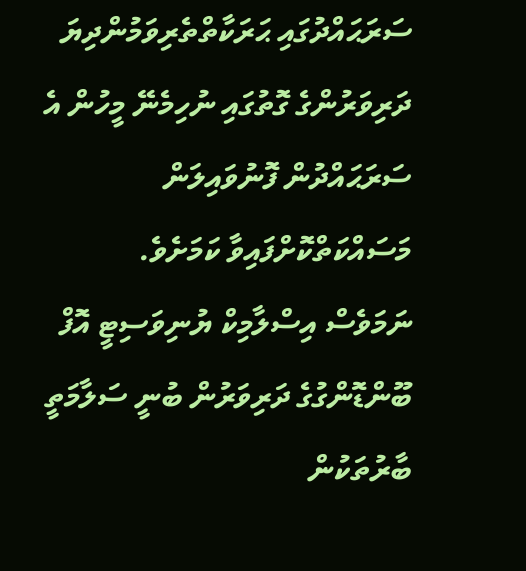ސަރަޙައްދުގައި ޙަރަކާތްތެރިވަމުންދިޔަ ދަރިވަރުންގެ ގޮތުގައި ނުހިމެނޭ މީހުން އެ ސަރަޙައްދުން ފޮނުވައިލަން މަސައްކަތްކޮށްފައިވާ ކަމަށެވެ.
ނަމަވެސް އިސްލާމިކް ޔުނިވަސިޓީ އޮފް ބޫންޑޮންގުގެ ދަރިވަރުން ބުނީ ސަލާމަތީ ބާރުތަކުން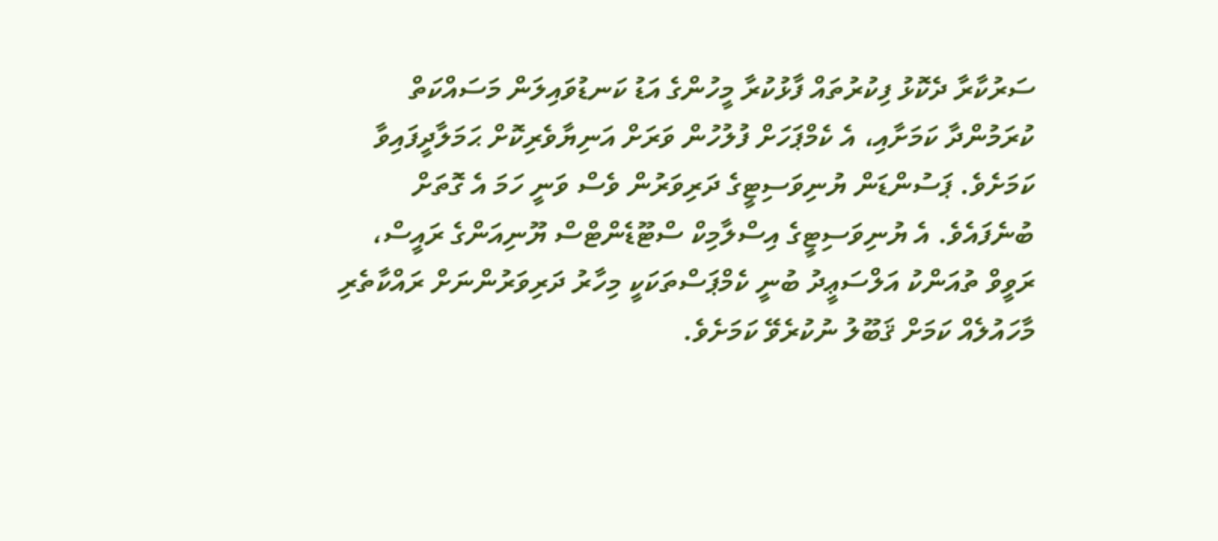ސަރުކާރާ ދެކޮޅު ފިކުރުތައް ފާޅުކުރާ މީހުންގެ އަޑު ކަނޑުވައިލަން މަސައްކަތް ކުރަމުންދާ ކަމަށާއި، އެ ކެމްޕަހަށް ފުލުހުން ވަރަށް އަނިޔާވެރިކޮށް ޙަމަލާދީފައިވާ ކަމަށެވެ. ޕަސުންޑަން ޔުނިވަސިޓީގެ ދަރިވަރުން ވެސް ވަނީ ހަމަ އެ ގޮތަށް ބުނެފައެވެ. އެ ޔުނިވަސިޓީގެ އިސްލާމިކް ސްޓޫޑެންޓްސް ޔޫނިއަންގެ ރައީސް، ރަވީވް ތުއަންކު އަލްސަޢީދު ބުނީ ކެމްޕަސްތަކަކީ މިހާރު ދަރިވަރުންނަށް ރައްކާތެރި މާހައުލެއް ކަމަށް ޤަބޫލު ނުކުރެވޭ ކަމަށެވެ.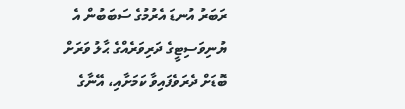ރަބަރު އުނޑަ އެރުމުގެ ސަބަބުން އެ ޔުނިވަސިޓީގެ ދަރިވަރެއްގެ ޙާލު ވަރަށް ބޮޑަށް ދެރަވެފައިވާ ކަމަށާއި، އޭނާގެ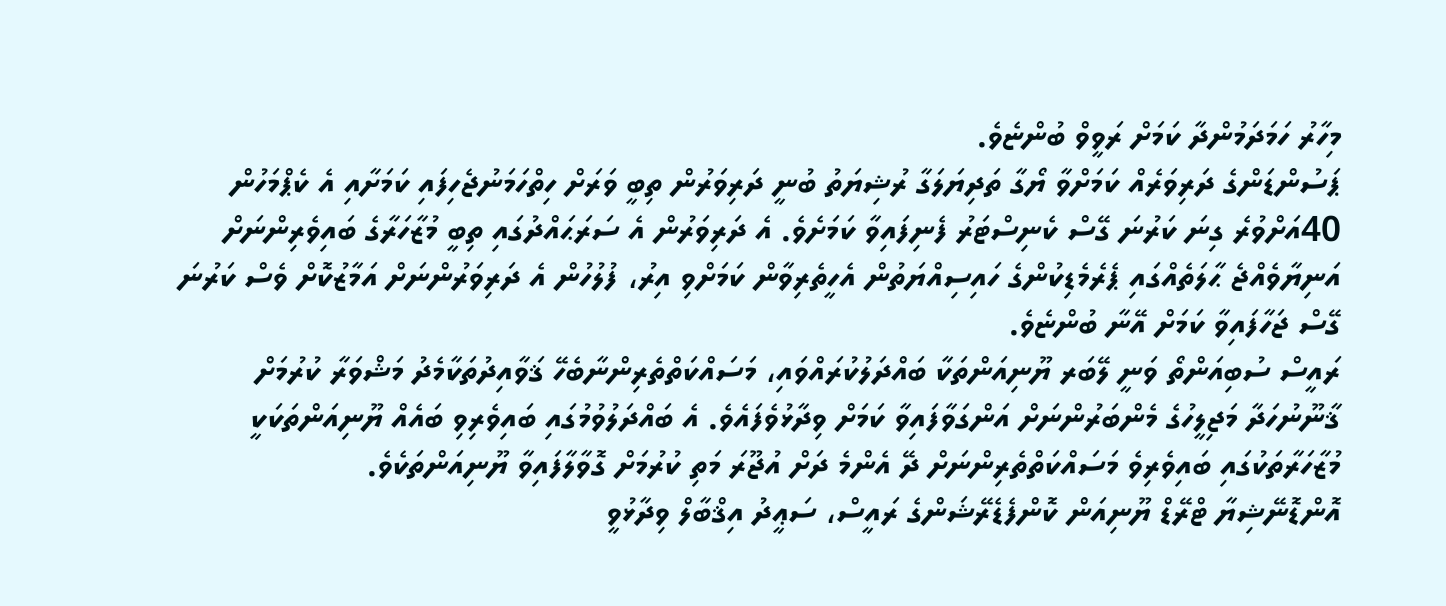މިހާރު ހަމަދަމުންދާ ކަމަށް ރަވީވް ބުންޏެވެ.
ޕަސުންޑަންގެ ދަރިވަރެއް ކަމަށްވާ ޔޯގާ ތަދިޔަލަގާ ރުޝިޔަތު ބުނީ ދަރިވަރުން ތިބީ ވަރަށް ހިތްހަމަނުޖެހިފައި ކަމަށާއި އެ ކެޕްމަހުން 40އަށްވުރެ ގިނަ ކަރުނަ ގޭސް ކެނިސްޓަރު ފެނިފައިވާ ކަމަށެވެ. އެ ދަރިވަރުން އެ ސަރަޙައްދުގައި ތިބީ މުޒާހަރާގެ ބައިވެރިންނަށް އަނިޔާވެއްޖެ ޙާލަތެއްގައި ޕެރެމެޑިކުންގެ ހައިސިއްޔަތުން އެހީތެރިވާން ކަމަށްވި އިރު، ފުލުހުން އެ ދަރިވަރުންނަށް އަމާޒުކޮށް ވެސް ކަރުނަ ގޭސް ޖަހާފައިވާ ކަމަށް އޭނާ ބުންޏެވެ.
ރައީސް ސުބިއަންތޯ ވަނީ ލޭބަރ ޔޫނިއަންތަކާ ބައްދަލުކުރައްވައި، މަސައްކަތްތެރިންނާބެހޭ ޤަވާއިދުތަކާމެދު މަޝްވަރާ ކުރުމަށް ޤާނޫނުހަދާ މަޖިލީހުގެ މެންބަރުންނަށް އަންގަވާފައިވާ ކަމަށް ވިދާޅުވެފައެވެ. އެ ބައްދަލުވުމުގައި ބައިވެރިވި ބައެއް ޔޫނިއަންތަކަކީ މުޒާހަރާތަކުގައި ބައިވެރިވެ މަސައްކަތްތެރިންނަށް ދޭ އެންމެ ދަށް އުޖޫރަ މަތި ކުރުމަށް ގޮވާލާފައިވާ ޔޫނިއަންތަކެވެ.
އޮންޑޮނޭޝިޔާ ޓްރޭޑް ޔޫނިއަން ކޮންފެޑެރޭޝަންގެ ރައީސް، ސަޢީދު އިޤްބާލް ވިދާޅުވީ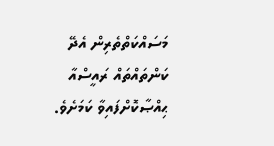މަސައްކަތްތެރިން އެދޭ ކަންތައްތައް ރައީސްއާ ޙިއްޞާކޮށްފައިވާ ކަމަށެވެ.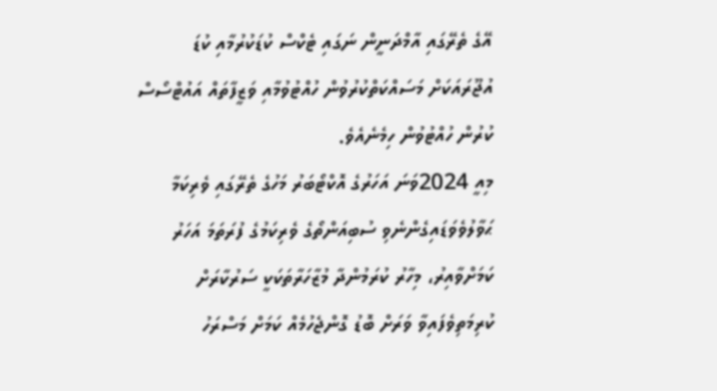އޭގެ ތެރޭގައި އާމްދަނީން ނަގައި ޓެކްސް ކުޑަކުރުމާއި ކުޑަ އުޖޫރައަކަށް މަސައްކަތްކުރުވުން ހުއްޓުވުމާއި ވަޒީފާތައް އައުޓްސޯސް ކުރުން ހުއްޓުވުން ހިމެނެއެވެ.
މިއީ 2024ވަނަ އަހަރުގެ އޮކްޓޯބަރު މަހުގެ ތެރޭގައި ވެރިކަމާ ޙަވާލުވެވަޑައިގެންނެވި ސުބިއަންތޯގެ ވެރިކަމުގެ ފުރަތަމަ އަހަރު ކަމަށްވާއިރު، މިހާރު ކުރަމުންދާ މުޒާހަރާތަކަކީ ސަރުކާރަށް ކުރިމަތިވެފައިވާ ވަރަށް ބޮޑު ގޮންޖެހުމެއް ކަމަށް މަސްރަހު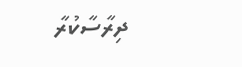ދިރާސާކުރާ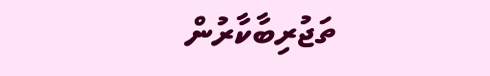ތަޖުރިބާކާރުން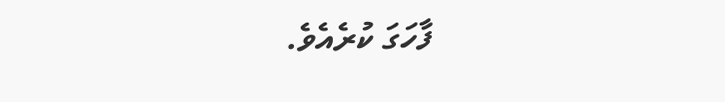ފާހަގަ ކުރެއެވެ.